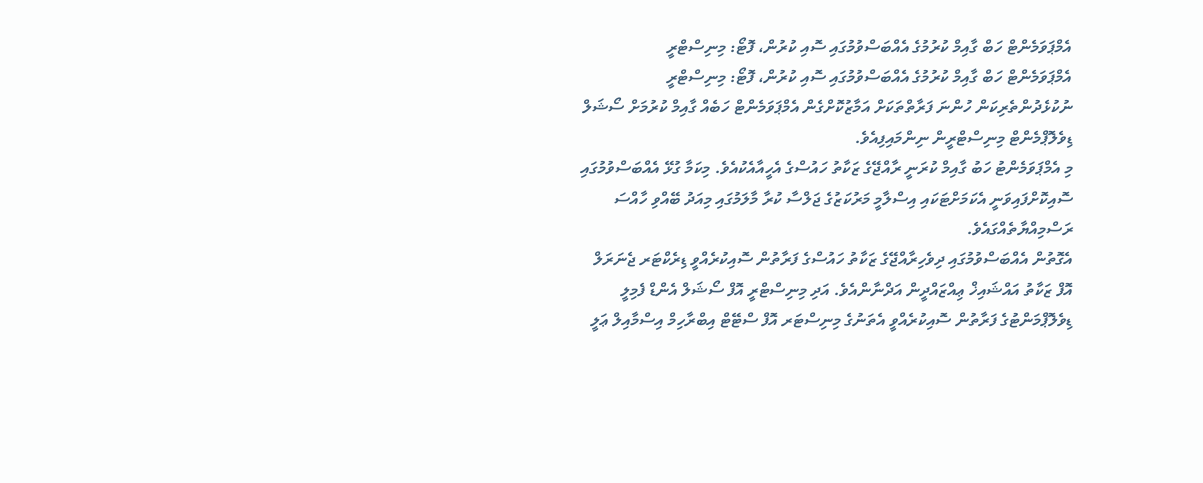އެމްޕަވަމެންޓް ހަބް ގާއިމް ކުރުމުގެ އެއްބަސްވުމުގައި ސޮއި ކުރުން، ފޮޓޯ: މިނިސްޓްރީ
އެމްޕަވަމެންޓް ހަބް ގާއިމް ކުރުމުގެ އެއްބަސްވުމުގައި ސޮއި ކުރުން، ފޮޓޯ: މިނިސްޓްރީ
ނުކުޅެދުންތެރިކަން ހުންނަ ފަރާތްތަކަށް އަމާޒުކޮށްގެން އެމްޕަވަމެންޓް ހަބެއް ގާއިމް ކުރުމަށް ސޯޝަލް ޑިވެލޮޕްމެންޓް މިނިސްޓްރީން ނިންމައިފިއެވެ.
މި އެމްޕަވަމެންޓު ހަބު ގާއިމް ކުރަނީ ރާއްޖޭގެ ޒަކާތު ހައުސްގެ އެހީއާއެކުއެވެ. މިކަމާ ގުޅޭ އެއްބަސްވުމުގައި ސޮއިކޮށްފައިވަނީ އެކަމަށްޓަކައި އިސްލާމީ މަރުކަޒުގެ ޖަލްސާ ކުރާ މާލަމުގައި މިއަދު ބޭއްވި ހާއްސަ ރަސްމިއްޔާތެއްގައެވެ.
އެގޮތުން އެއްބަސްވުމުގައި ދިވެހިރާއްޖޭގެ ޒަކާތު ހައުސްގެ ފަރާތުން ސޮއިކުރެއްވީ ޑިރެކްޓަރ ޖެނަރަލް އޮފް ޒަކާތު އައްޝައިޚް ޢިއްޒައްދީން އަދްނާންއެވެ. އަދި މިނިސްޓްރީ އޮފް ސޯޝަލް އެންޑް ފެމިލީ ޑިވެލޮޕްމަންޓުގެ ފަރާތުން ސޮއިކުރެއްވީ އެތަނުގެ މިނިސްޓަރ އޮފް ސްޓޭޓް އިބްރާހިމް އިސްމާއިލް ޢަލީ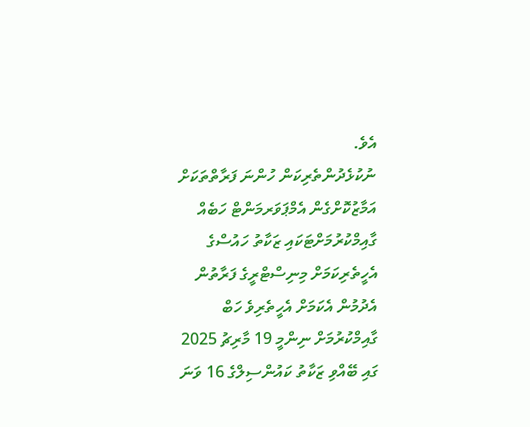އެވެ.
ނުކުޅެދުންތެރިކަން ހުންނަ ފަރާތްތަކަށް އަމާޒުކޮށްގެން އެމްޕަވަރމަންޓް ހަބެއް ގާއިމްކުރުމަށްޓަކައި ޒަކާތު ހައުސްގެ އެހީތެރިކަމަށް މިނިސްޓްރީގެ ފަރާތުން އެދުމުން އެކަމަށް އެހީތެރިވެ ހަބް ގާއިމްކުރުމަށް ނިންމީ 19 މާރިޗު 2025 ގައި ބޭއްވި ޒަކާތު ކައުންސިލްގެ 16 ވަނަ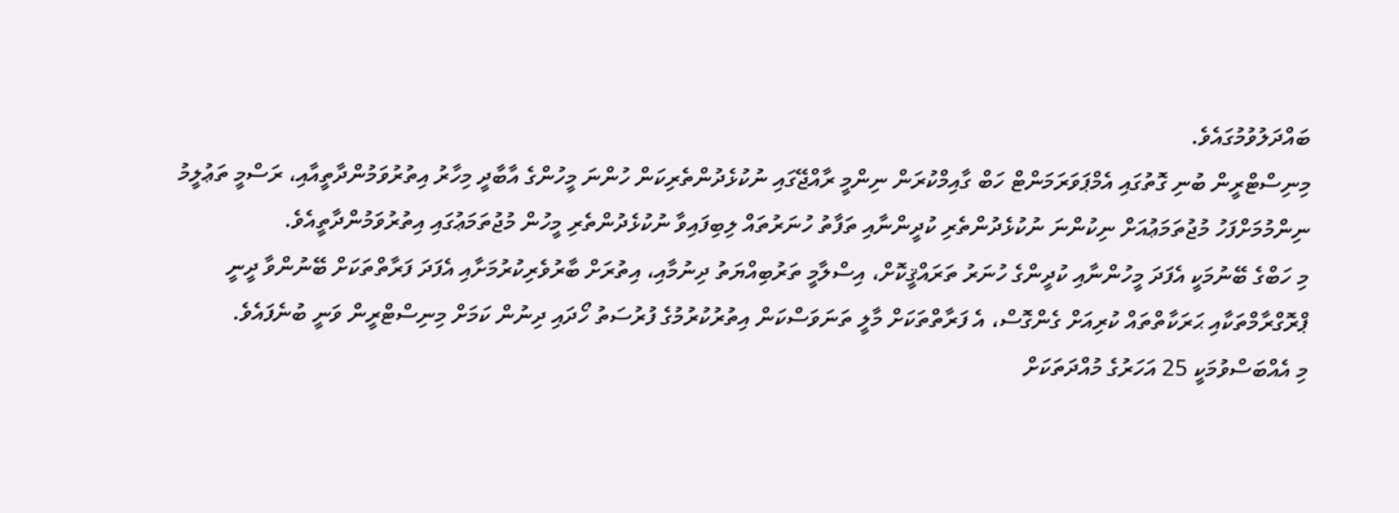ބައްދަލުވުމުގައެވެ.
މިނިސްޓްރީން ބުނި ގޮތުގައި އެމްޕަވަރަމަންޓް ހަބް ގާއިމްކުރަން ނިންމީ ރާއްޖޭގައި ނުކުޅެދުންތެރިކަން ހުންނަ މީހުންގެ އާބާދީ މިހާރު އިތުރުވަމުންދާތީއާއި، ރަސްމީ ތަޢުލީމު ނިންމުމަށްފަހު މުޖުތަމަޢުއަށް ނިކުންނަ ނުކުޅެދުންތެރި ކުދީންނާއި ތަފާތު ހުނަރުތައް ލިބިފައިވާ ނުކުޅެދުންތެރި މީހުން މުޖުތަމަޢުގައި އިތުރުވަމުންދާތީއެވެ.
މި ހަބްގެ ބޭނުމަކީ އެފަދަ މީހުންނާއި ކުދީންގެ ހުނަރު ތަރައްޤީކޮށް، އިސްލާމީ ތަރުބިއްޔަތު ދިނުމާއި، އިތުރަށް ބާރުވެރިކުރުމަށާއި އެފަދަ ފަރާތްތަކަށް ބޭނުންވާ ދީނީ ޕްރޮގްރާމްތަކާއި ޙަރަކާތްތައް ކުރިއަށް ގެންގޮސް، އެ ފަރާތްތަކަށް މާލީ ތަނަވަސްކަން އިތުރުކުރުމުގެ ފުރުސަތު ހޯދައި ދިނުން ކަމަށް މިނިސްޓްރީން ވަނީ ބުނެފައެވެ.
މި އެއްބަސްވުމަކީ 25 އަހަރުގެ މުއްދަތަކަށް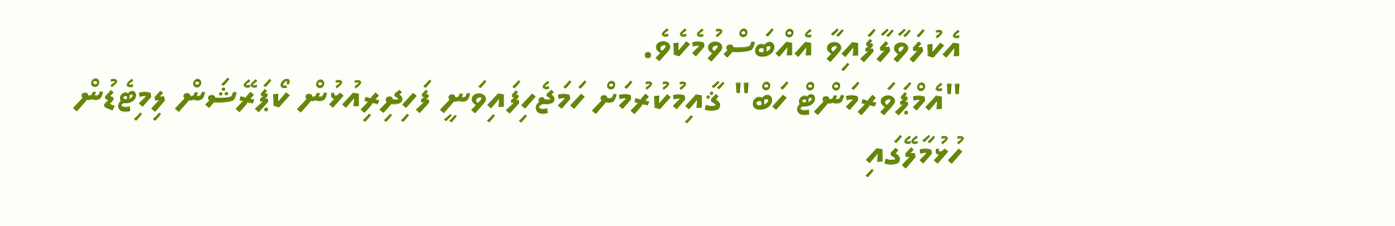އެކުލަވާލާފައިވާ އެއްބަސްވުމެކެވެ.
"އެމްޕަވަރމަންޓް ހަބް" ޤާއިމުކުރުމަށް ހަމަޖެހިފައިވަނީ ފަހިދިރިއުޅުން ކޯޕަރޭޝަން ލިމިޓެޑުން ހުޅުމާލޭގައި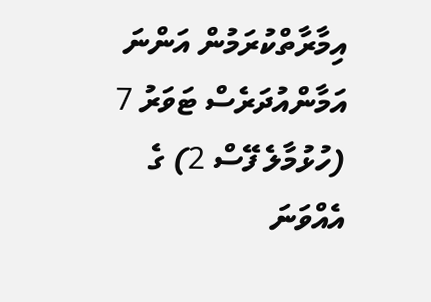އިމާރާތްކުރަމުން އަންނަ އަމާންއުދަރެސް ޓަވަރު 7 (ހުޅުމާލެ ފޭސް 2) ގެ އެއްވަނަ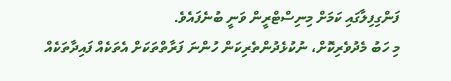ފަންގިފިލާގައި ކަމަށް މިނިސްޓްރީން ވަނީ ބުނެފައެވެ.
މި ހަބު މެދުވެރިކޮށް، ނުކުޅެދުންތެރިކަން ހުންނަ ފަރާތްތަކަށް އެތަކެއް ފައިދާތަކެއް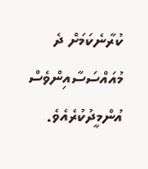ކުރާނެކަމަށް ދެ މުއައްސަސާއިންވެސް އުންމީދުކުރެއެވެ.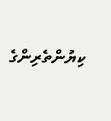ކިޔުންތެރިންގެ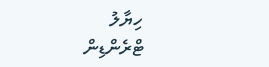ހިޔާލު
ޓްރެންޑިން